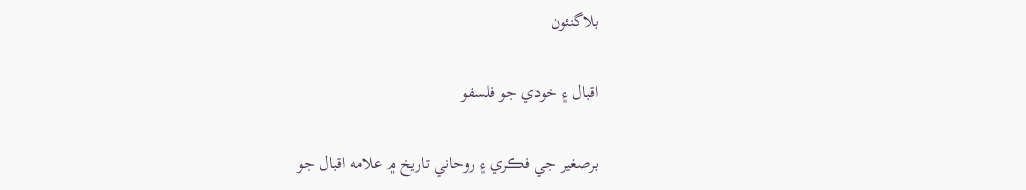بلاگنئون

اقبال ۽ خودي جو فلسفو

برصغير جي فڪري ۽ روحاني تاريخ ۾ علامه اقبال جو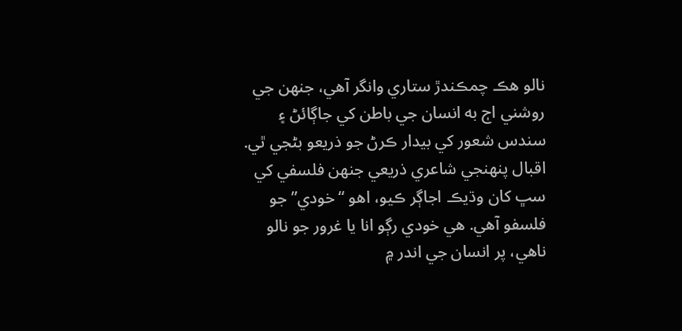نالو هڪ چمڪندڙ ستاري وانگر آهي، جنهن جي روشني اڄ به انسان جي باطن کي جاڳائڻ ۽ سندس شعور کي بيدار ڪرڻ جو ذريعو بڻجي ٿي. اقبال پنهنجي شاعري ذريعي جنهن فلسفي کي سڀ کان وڌيڪ اجاڳر ڪيو، اهو “خودي” جو فلسفو آهي. هي خودي رڳو انا يا غرور جو نالو ناهي، پر انسان جي اندر ۾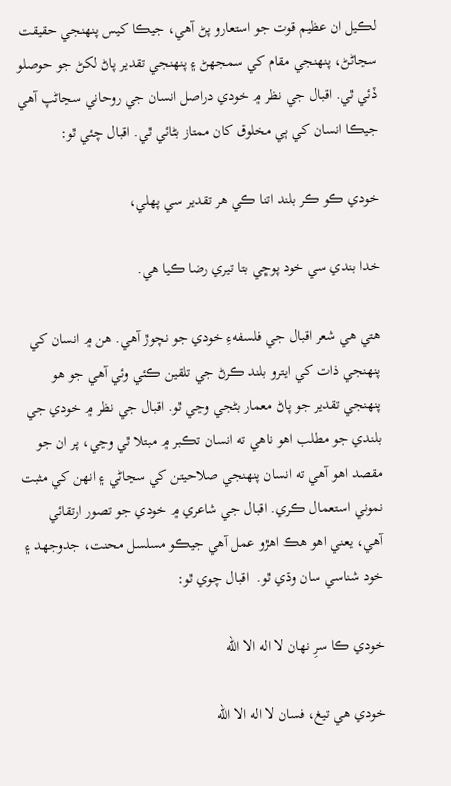لڪيل ان عظيم قوت جو استعارو پڻ آهي، جيڪا کيس پنهنجي حقيقت سڃاڻڻ، پنهنجي مقام کي سمجهڻ ۽ پنهنجي تقدير پاڻ لکڻ جو حوصلو ڏئي ٿي. اقبال جي نظر ۾ خودي دراصل انسان جي روحاني سڃاڻپ آهي  جيڪا انسان کي ٻي مخلوق کان ممتاز بڻائي ٿي. اقبال چئي ٿو:

خودي ڪو ڪر بلند اتنا ڪي هر تقدير سي پهلي،

خدا بندي سي خود پوڇي بتا تيري رضا ڪيا هي.

هتي ھي شعر اقبال جي فلسفهءِ خودي جو نچوڙ آهي. هن ۾ انسان کي پنهنجي ذات کي ايترو بلند ڪرڻ جي تلقين ڪئي وئي آهي جو هو پنهنجي تقدير جو پاڻ معمار بڻجي وڃي ٿو. اقبال جي نظر ۾ خودي جي بلندي جو مطلب اهو ناهي ته انسان تڪبر ۾ مبتلا ٿي وڃي، پر ان جو مقصد اهو آهي ته انسان پنهنجي صلاحيتن کي سڃاڻي ۽ انهن کي مثبت نموني استعمال ڪري. اقبال جي شاعري ۾ خودي جو تصور ارتقائي آهي، يعني اهو هڪ اهڙو عمل آهي جيڪو مسلسل محنت، جدوجهد ۽ خود شناسي سان وڌي ٿو.  اقبال چوي ٿو:

خودي ڪا سرِ نهان لا اله الا الله

خودي هي تيغ، فسان لا اله الا الله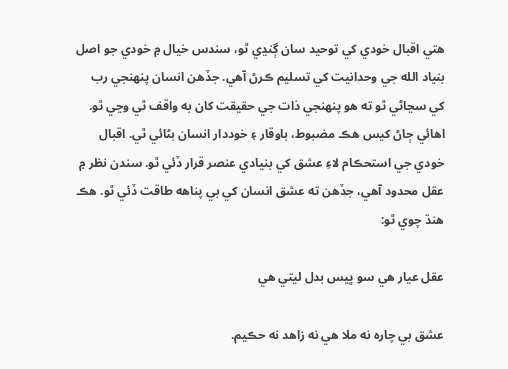هتي اقبال خودي کي توحيد سان ڳنڍي ٿو، سندس خيال ۾ خودي جو اصل بنياد الله جي وحدانيت کي تسليم ڪرڻ آهي. جڏهن انسان پنهنجي رب کي سڃاڻي ٿو ته هو پنهنجي ذات جي حقيقت کان به واقف ٿي وڃي ٿو. اهائي ڄاڻ کيس هڪ مضبوط، باوقار ۽ خوددار انسان بڻائي ٿي. اقبال خودي جي استحڪام لاءِ عشق کي بنيادي عنصر قرار ڏئي ٿو. سندن نظر ۾ عقل محدود آهي، جڏهن ته عشق انسان کي بي پناهه طاقت ڏئي ٿو. هڪ هنڌ چوي ٿو:

عقل عيار هي سو ڀيس بدل ليتي هي

عشق بي چاره نه ملا هي نه زاهد نه حڪيم.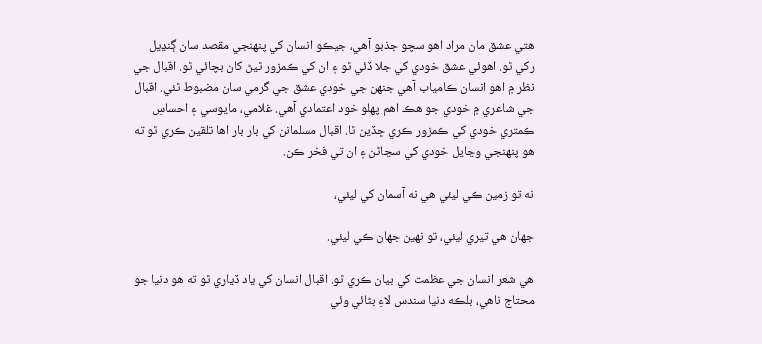هتي عشق مان مراد اهو سچو جذبو آهي، جيڪو انسان کي پنهنجي مقصد سان ڳنڍيل رکي ٿو. اهوئي عشق خودي کي جلا ڏئي ٿو ۽ ان کي ڪمزور ٿيڻ کان بچائي ٿو. اقبال جي نظر ۾ اهو انسان ڪامياب آهي جنهن جي خودي عشق جي گرمي سان مضبوط ٿئي. اقبال جي شاعري ۾ خودي جو هڪ اهم پهلو خود اعتمادي آهي. غلامي، مايوسي ۽ احساسِ ڪمتري خودي کي ڪمزور ڪري ڇڏين ٿا. اقبال مسلمانن کي بار بار اها تلقين ڪري ٿو ته هو پنهنجي وڃايل خودي کي سڃاڻن ۽ ان تي فخر ڪن.

نه تو زمين ڪي ليئي هي نه آسمان کي ليئي،

جهان هي تيري ليئي، تو نهين جهان ڪي ليئي.

هي شعر انسان جي عظمت کي بيان ڪري ٿو. اقبال انسان کي ياد ڏياري ٿو ته هو دنيا جو محتاج ناهي، بلڪه دنيا سندس لاءِ بڻائي وئي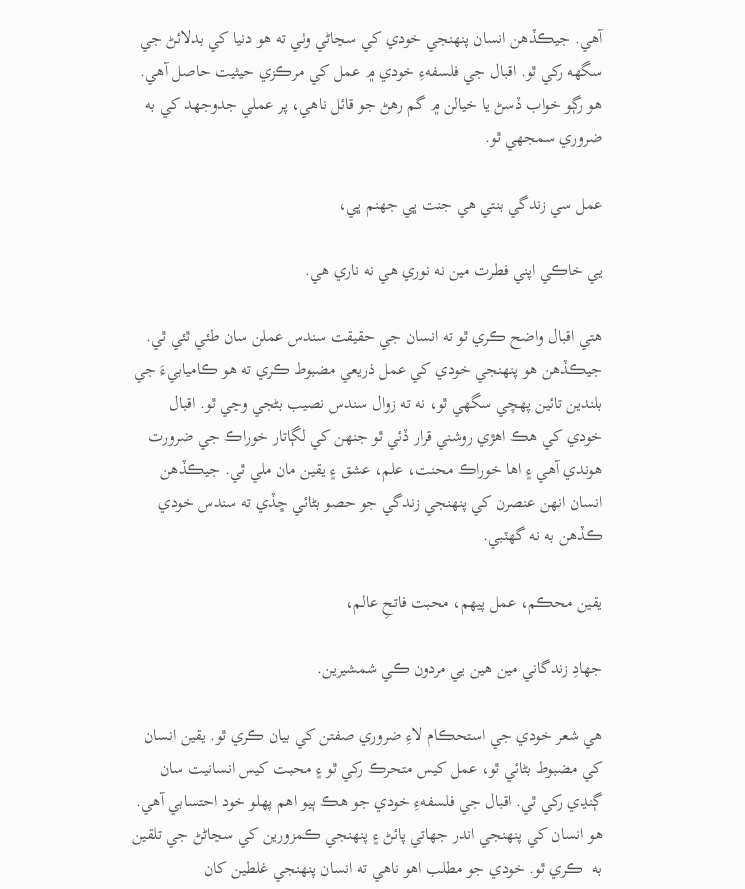آهي. جيڪڏهن انسان پنهنجي خودي کي سڃاڻي وٺي ته هو دنيا کي بدلائڻ جي سگهه رکي ٿو. اقبال جي فلسفهءِ خودي ۾ عمل کي مرڪزي حيثيت حاصل آهي. هو رڳو خواب ڏسڻ يا خيالن ۾ گم رهڻ جو قائل ناهي، پر عملي جدوجهد کي به  ضروري سمجهي ٿو.

عمل سي زندگي بنتي هي جنت ڀي جهنم ڀي،

يي خاڪي اپني فطرت مين نه نوري هي نه ناري هي.

هتي اقبال واضح ڪري ٿو ته انسان جي حقيقت سندس عملن سان طئي ٿئي ٿي. جيڪڏهن هو پنهنجي خودي کي عمل ذريعي مضبوط ڪري ته هو ڪاميابيءَ جي بلندين تائين پهچي سگهي ٿو، نه ته زوال سندس نصيب بڻجي وڃي ٿو. اقبال خودي کي هڪ اهڙي روشني قرار ڏئي ٿو جنهن کي لڳاتار خوراڪ جي ضرورت هوندي آهي ۽ اها خوراڪ محنت، علم، عشق ۽ يقين مان ملي ٿي. جيڪڏهن انسان انهن عنصرن کي پنهنجي زندگي جو حصو بڻائي ڇڏي ته سندس خودي ڪڏهن به نه گھٽبي.

يقين محڪم، عمل پيهم، محبت فاتحِ عالم،

جهادِ زندگاني مين هين يي مردون ڪي شمشيرين.

هي شعر خودي جي استحڪام لاءِ ضروري صفتن کي بيان ڪري ٿو. يقين انسان کي مضبوط بڻائي ٿو، عمل کيس متحرڪ رکي ٿو ۽ محبت کيس انسانيت سان ڳنڍي رکي ٿي. اقبال جي فلسفهءِ خودي جو هڪ ٻيو اهم پهلو خود احتسابي آهي. هو انسان کي پنهنجي اندر جهاتي پائڻ ۽ پنهنجي ڪمزورين کي سڃاڻڻ جي تلقين به  ڪري ٿو. خودي جو مطلب اهو ناهي ته انسان پنهنجي غلطين کان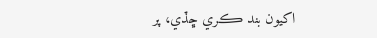اکيون بند ڪري ڇڏي، پر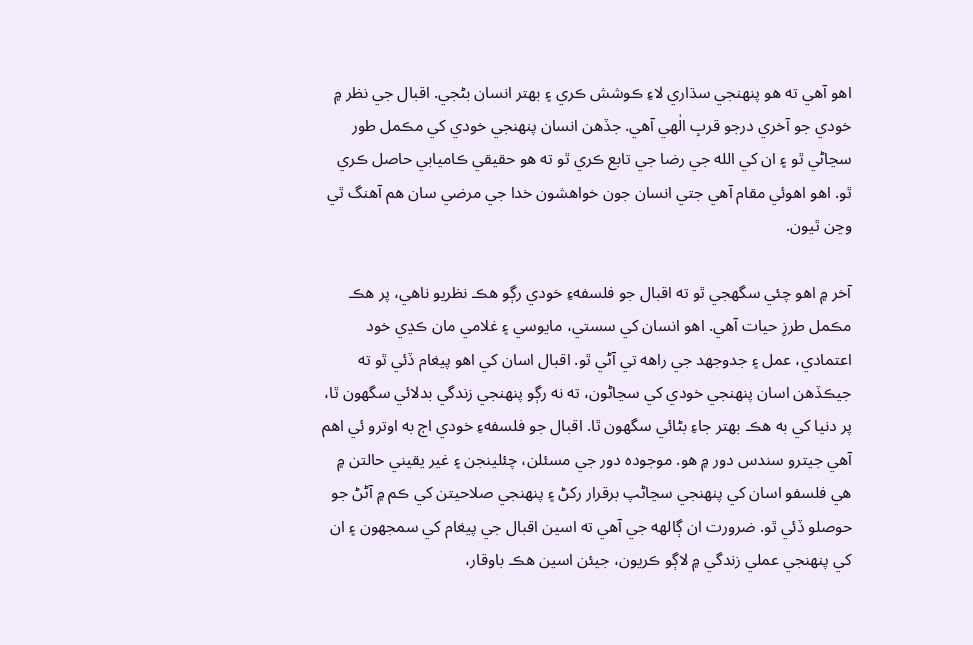اهو آهي ته هو پنهنجي سڌاري لاءِ ڪوشش ڪري ۽ بهتر انسان بڻجي. اقبال جي نظر ۾ خودي جو آخري درجو قربِ الٰهي آهي. جڏهن انسان پنهنجي خودي کي مڪمل طور سڃاڻي ٿو ۽ ان کي الله جي رضا جي تابع ڪري ٿو ته هو حقيقي ڪاميابي حاصل ڪري ٿو. اهو اهوئي مقام آهي جتي انسان جون خواهشون خدا جي مرضي سان هم آهنگ ٿي وڃن ٿيون.

آخر ۾ اهو چئي سگهجي ٿو ته اقبال جو فلسفهءِ خودي رڳو هڪ نظريو ناهي، پر هڪ مڪمل طرزِ حيات آهي. اهو انسان کي سستي، مايوسي ۽ غلامي مان ڪڍي خود اعتمادي، عمل ۽ جدوجهد جي راهه تي آڻي ٿو. اقبال اسان کي اهو پيغام ڏئي ٿو ته جيڪڏهن اسان پنهنجي خودي کي سڃاڻون، ته نه رڳو پنهنجي زندگي بدلائي سگهون ٿا، پر دنيا کي به هڪ بهتر جاءِ بڻائي سگهون ٿا. اقبال جو فلسفهءِ خودي اڄ به اوترو ئي اهم آهي جيترو سندس دور ۾ هو. موجوده دور جي مسئلن، چئلينجن ۽ غير يقيني حالتن ۾ هي فلسفو اسان کي پنهنجي سڃاڻپ برقرار رکڻ ۽ پنهنجي صلاحيتن کي ڪم ۾ آڻڻ جو حوصلو ڏئي ٿو. ضرورت ان ڳالهه جي آهي ته اسين اقبال جي پيغام کي سمجهون ۽ ان کي پنهنجي عملي زندگي ۾ لاڳو ڪريون، جيئن اسين هڪ باوقار،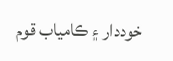خوددار ۽ ڪامياب قوم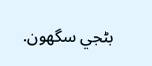بڻجي سگهون.